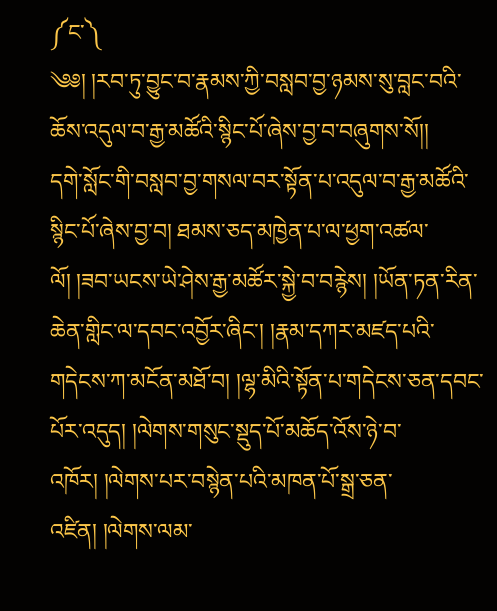༼ང་༽
༄༅། །རབ་ཏུ་བྱུང་བ་རྣམས་ཀྱི་བསླབ་བྱ་ཉམས་སུ་བླང་བའི་ཆོས་འདུལ་བ་རྒྱ་མཚོའི་སྙིང་པོ་ཞེས་བྱ་བ་བཞུགས་སོ།།
དགེ་སློང་གི་བསླབ་བྱ་གསལ་བར་སྟོན་པ་འདུལ་བ་རྒྱ་མཚོའི་སྙིང་པོ་ཞེས་བྱ་བ། ཐམས་ཅད་མཁྱེན་པ་ལ་ཕྱག་འཚལ་ལོ། །ཟབ་ཡངས་ཡེ་ཤེས་རྒྱ་མཚོར་སྐྱེ་བ་བརྙེས། །ཡོན་ཏན་རིན་ཆེན་གླིང་ལ་དབང་འབྱོར་ཞིང་། །རྣམ་དཀར་མཛད་པའི་གདེངས་ཀ་མངོན་མཐོ་བ། །ལྷ་མིའི་སྟོན་པ་གདེངས་ཅན་དབང་པོར་འདུད། །ལེགས་གསུང་སྡུད་པོ་མཆོད་འོས་ཉེ་བ་འཁོར། །ལེགས་པར་བསྙེན་པའི་མཁན་པོ་སྒྲ་ཅན་འཛིན། །ལེགས་ལམ་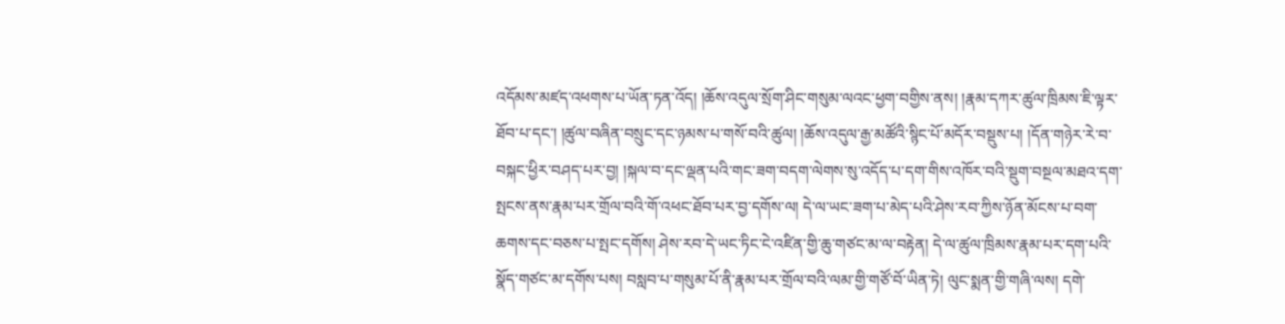འདོམས་མཛད་འཕགས་པ་ཡོན་ཏན་འོད། །ཆོས་འདུལ་སྲོག་ཤིང་གསུམ་ལའང་ཕྱག་བགྱིས་ནས། །རྣམ་དཀར་ཚུལ་ཁྲིམས་ཇི་ལྟར་ཐོབ་པ་དང་། །ཚུལ་བཞིན་བསྲུང་དང་ཉམས་པ་གསོ་བའི་ཚུལ། །ཆོས་འདུལ་རྒྱ་མཚོའི་སྙིང་པོ་མདོར་བསྡུས་པ། །དོན་གཉེར་རེ་བ་བསྐང་ཕྱིར་བཤད་པར་བྱ། །སྐལ་བ་དང་ལྡན་པའི་གང་ཟག་བདག་ལེགས་སུ་འདོད་པ་དག་གིས་འཁོར་བའི་སྡུག་བསྔལ་མཐའ་དག་སྤངས་ནས་རྣམ་པར་གྲོལ་བའི་གོ་འཕང་ཐོབ་པར་བྱ་དགོས་ལ། དེ་ལ་ཡང་ཟག་པ་མེད་པའི་ཤེས་རབ་ཀྱིས་ཉོན་མོངས་པ་བག་ཆགས་དང་བཅས་པ་སྤང་དགོས། ཤེས་རབ་དེ་ཡང་ཏིང་ངེ་འཛིན་གྱི་ཆུ་གཙང་མ་ལ་བརྟེན། དེ་ལ་ཚུལ་ཁྲིམས་རྣམ་པར་དག་པའི་སྣོད་གཙང་མ་དགོས་པས། བསླབ་པ་གསུམ་པོ་ནི་རྣམ་པར་གྲོལ་བའི་ལམ་གྱི་གཙོ་བོ་ཡིན་ཏེ། ལུང་སྨན་གྱི་གཞི་ལས། དགེ་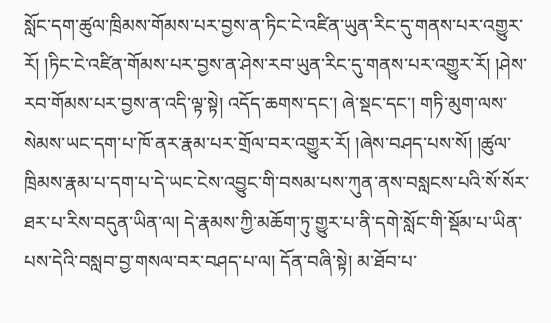སློང་དག་ཚུལ་ཁྲིམས་གོམས་པར་བྱས་ན་ཏིང་ངེ་འཛིན་ཡུན་རིང་དུ་གནས་པར་འགྱུར་རོ། །ཏིང་ངེ་འཛིན་གོམས་པར་བྱས་ན་ཤེས་རབ་ཡུན་རིང་དུ་གནས་པར་འགྱུར་རོ། །ཤེས་རབ་གོམས་པར་བྱས་ན་འདི་ལྟ་སྟེ། འདོད་ཆགས་དང་། ཞེ་སྡང་དང་། གཏི་མུག་ལས་སེམས་ཡང་དག་པ་ཁོ་ནར་རྣམ་པར་གྲོལ་བར་འགྱུར་རོ། །ཞེས་བཤད་པས་སོ། །ཚུལ་ཁྲིམས་རྣམ་པ་དག་པ་དེ་ཡང་ངེས་འབྱུང་གི་བསམ་པས་ཀུན་ནས་བསླངས་པའི་སོ་སོར་ཐར་པ་རིས་བདུན་ཡིན་ལ། དེ་རྣམས་ཀྱི་མཆོག་ཏུ་གྱུར་པ་ནི་དགེ་སློང་གི་སྡོམ་པ་ཡིན་པས་དེའི་བསླབ་བྱ་གསལ་བར་བཤད་པ་ལ། དོན་བཞི་སྟེ། མ་ཐོབ་པ་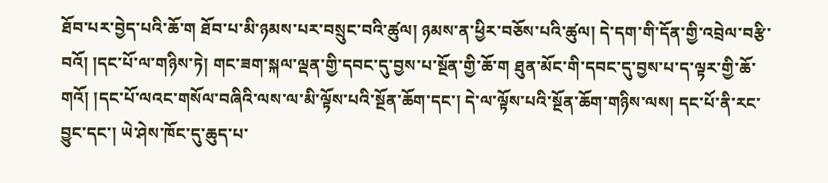ཐོབ་པར་བྱེད་པའི་ཆོ་ག ཐོབ་པ་མི་ཉམས་པར་བསྲུང་བའི་ཚུལ། ཉམས་ན་ཕྱིར་བཅོས་པའི་ཚུལ། དེ་དག་གི་དོན་གྱི་འབྲེལ་བརྩི་བའོ། །དང་པོ་ལ་གཉིས་ཏེ། གང་ཟག་སྐལ་ལྡན་གྱི་དབང་དུ་བྱས་པ་སྔོན་གྱི་ཆོ་ག ཐུན་མོང་གི་དབང་དུ་བྱས་པ་ད་ལྟར་གྱི་ཆོ་གའོ། །དང་པོ་ལའང་གསོལ་བཞིའི་ལས་ལ་མི་ལྟོས་པའི་སྔོན་ཆོག་དང་། དེ་ལ་ལྟོས་པའི་སྔོན་ཆོག་གཉིས་ལས། དང་པོ་ནི་རང་བྱུང་དང་། ཡེ་ཤེས་ཁོང་དུ་ཆུད་པ་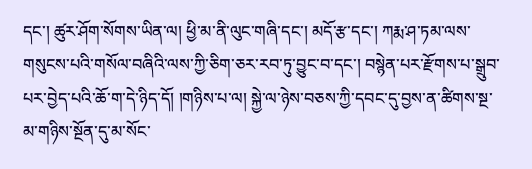དང་། ཚུར་ཤོག་སོགས་ཡིན་ལ། ཕྱི་མ་ནི་ལུང་གཞི་དང་། མདོ་རྩ་དང་། ཀརྨ་ཤ་ཏམ་ལས་གསུངས་པའི་གསོལ་བཞིའི་ལས་ཀྱི་ཅིག་ཅར་རབ་ཏུ་བྱུང་བ་དང་། བསྙེན་པར་རྫོགས་པ་སྒྲུབ་པར་བྱེད་པའི་ཆོ་ག་དེ་ཉིད་དོ། །གཉིས་པ་ལ། སྐྱེ་ལ་ཉེས་བཅས་ཀྱི་དབང་དུ་བྱས་ན་ཚིགས་སྔ་མ་གཉིས་སྔོན་དུ་མ་སོང་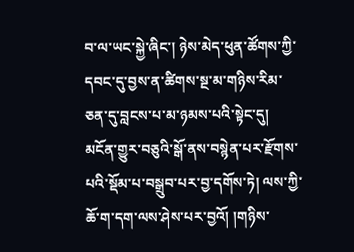བ་ལ་ཡང་སྐྱེ་ཞིང་། ཉེས་མེད་ཕུན་ཚོགས་ཀྱི་དབང་དུ་བྱས་ན་ཚིགས་སྔ་མ་གཉིས་རིམ་ཅན་དུ་བླངས་པ་མ་ཉམས་པའི་སྟེང་དུ། མངོན་གྱུར་བཅུའི་སྒོ་ནས་བསྙེན་པར་རྫོགས་པའི་སྡོམ་པ་བསྒྲུབ་པར་བྱ་དགོས་ཏེ། ལས་ཀྱི་ཆོ་ག་དག་ལས་ཤེས་པར་བྱའོ། །གཉིས་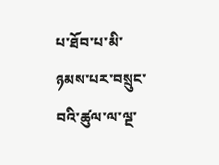པ་ཐོབ་པ་མི་ཉམས་པར་བསྲུང་བའི་ཚུལ་ལ་ལྔ་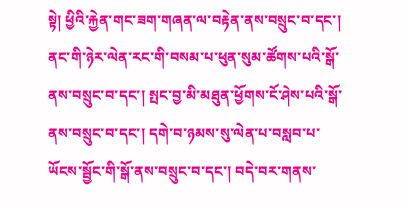སྟེ། ཕྱིའི་རྐྱེན་གང་ཟག་གཞན་ལ་བརྟེན་ནས་བསྲུང་བ་དང་། ནང་གི་ཉེར་ལེན་རང་གི་བསམ་པ་ཕུན་སུམ་ཚོགས་པའི་སྒོ་ནས་བསྲུང་བ་དང་། སྤང་བྱ་མི་མཐུན་ཕྱོགས་ངོ་ཤེས་པའི་སྒོ་ནས་བསྲུང་བ་དང་། དགེ་བ་ཉམས་སུ་ལེན་པ་བསླབ་པ་ཡོངས་སྦྱོང་གི་སྒོ་ནས་བསྲུང་བ་དང་། བདེ་བར་གནས་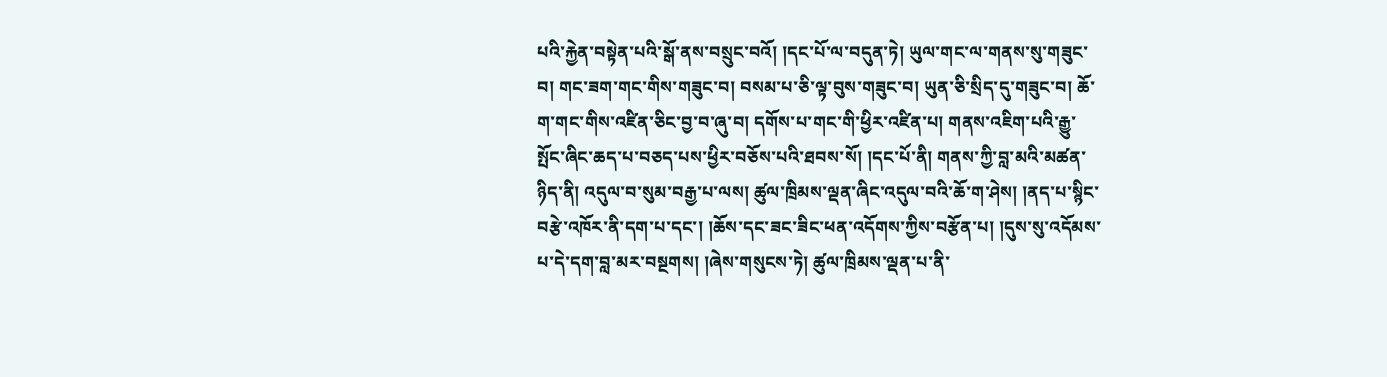པའི་རྐྱེན་བསྟེན་པའི་སྒོ་ནས་བསྲུང་བའོ། །དང་པོ་ལ་བདུན་ཏེ། ཡུལ་གང་ལ་གནས་སུ་གཟུང་བ། གང་ཟག་གང་གིས་གཟུང་བ། བསམ་པ་ཅི་ལྟ་བུས་གཟུང་བ། ཡུན་ཅི་སྲིད་དུ་གཟུང་བ། ཆོ་ག་གང་གིས་འཛིན་ཅིང་བྱ་བ་ཞུ་བ། དགོས་པ་གང་གི་ཕྱིར་འཛིན་པ། གནས་འཇིག་པའི་རྒྱུ་སྤོང་ཞིང་ཆད་པ་བཅད་པས་ཕྱིར་བཅོས་པའི་ཐབས་སོ། །དང་པོ་ནི། གནས་ཀྱི་བླ་མའི་མཚན་ཉིད་ནི། འདུལ་བ་སུམ་བརྒྱ་པ་ལས། ཚུལ་ཁྲིམས་ལྡན་ཞིང་འདུལ་བའི་ཆོ་ག་ཤེས། །ནད་པ་སྙིང་བརྩེ་འཁོར་ནི་དག་པ་དང་། །ཆོས་དང་ཟང་ཟིང་ཕན་འདོགས་ཀྱིས་བརྩོན་པ། །དུས་སུ་འདོམས་པ་དེ་དག་བླ་མར་བསྔགས། །ཞེས་གསུངས་ཏེ། ཚུལ་ཁྲིམས་ལྡན་པ་ནི་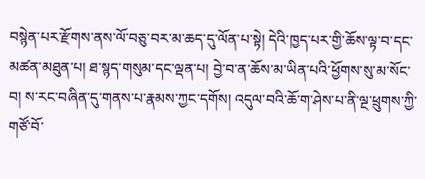བསྙེན་པར་རྫོགས་ནས་ལོ་བཅུ་བར་མ་ཆད་དུ་ལོན་པ་སྟེ། དེའི་ཁྱད་པར་གྱི་ཆོས་ལྟ་བ་དང་མཚན་མཐུན་པ། ཐ་སྙད་གསུམ་དང་ལྡན་པ། བྱེ་བ་ན་ཆོས་མ་ཡིན་པའི་ཕྱོགས་སུ་མ་སོང་བ། ས་རང་བཞིན་དུ་གནས་པ་རྣམས་ཀྱང་དགོས། འདུལ་བའི་ཆོ་ག་ཤེས་པ་ནི་ལྔ་ཕྲུགས་ཀྱི་གཙོ་བོ་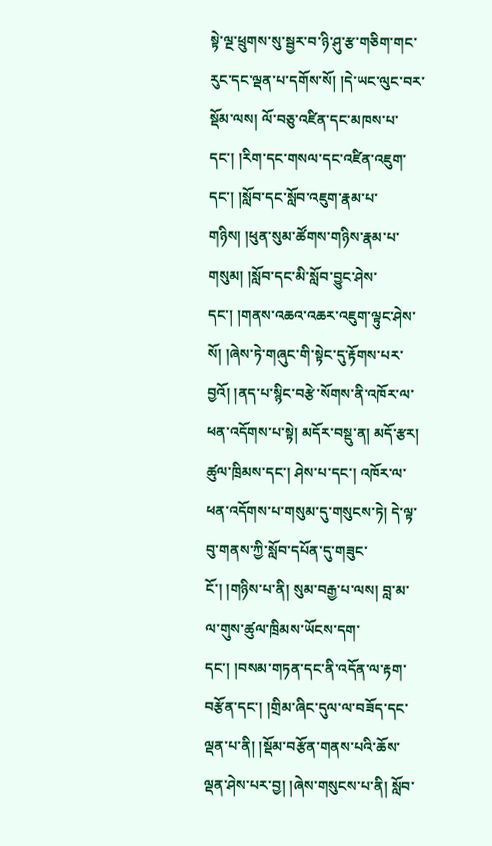སྟེ་ལྔ་ཕྲུགས་སུ་སྦྱར་བ་ཉི་ཤུ་རྩ་གཅིག་གང་རུང་དང་ལྡན་པ་དགོས་སོ། །དེ་ཡང་ལུང་བར་སྡོམ་ལས། ལོ་བཅུ་འཛིན་དང་མཁས་པ་དང་། །རིག་དང་གསལ་དང་འཛིན་འཇུག་དང་། །སློབ་དང་སློབ་འཇུག་རྣམ་པ་གཉིས། །ཕུན་སུམ་ཚོགས་གཉིས་རྣམ་པ་གསུམ། །སློབ་དང་མི་སློབ་བྱུང་ཤེས་དང་། །གནས་འཆའ་འཆར་འཇུག་ལྟུང་ཤེས་སོ། །ཞེས་ཏེ་གཞུང་གི་སྟེང་དུ་རྟོགས་པར་བྱའོ། །ནད་པ་སྙིང་བརྩེ་སོགས་ནི་འཁོར་ལ་ཕན་འདོགས་པ་སྟེ། མདོར་བསྡུ་ན། མདོ་རྩར། ཚུལ་ཁྲིམས་དང་། ཤེས་པ་དང་། འཁོར་ལ་ཕན་འདོགས་པ་གསུམ་དུ་གསུངས་ཏེ། དེ་ལྟ་བུ་གནས་ཀྱི་སློབ་དཔོན་དུ་གཟུང་ངོ་། །གཉིས་པ་ནི། སུམ་བརྒྱ་པ་ལས། བླ་མ་ལ་གུས་ཚུལ་ཁྲིམས་ཡོངས་དག་དང་། །བསམ་གཏན་དང་ནི་འདོན་ལ་རྟག་བརྩོན་དང་། །གྲིམ་ཞིང་དུལ་ལ་བཟོད་དང་ལྡན་པ་ནི། །སྡོམ་བརྩོན་གནས་པའི་ཆོས་ལྡན་ཤེས་པར་བྱ། །ཞེས་གསུངས་པ་ནི། སློབ་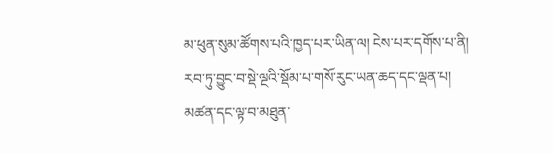མ་ཕུན་སུམ་ཚོགས་པའི་ཁྱད་པར་ཡིན་ལ། ངེས་པར་དགོས་པ་ནི། རབ་ཏུ་བྱུང་བ་སྡེ་ལྔའི་སྡོམ་པ་གསོ་རུང་ཡན་ཆད་དང་ལྡན་པ། མཚན་དང་ལྟ་བ་མཐུན་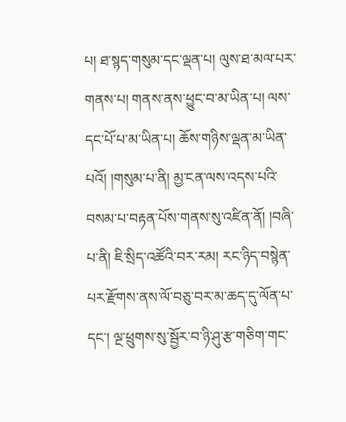པ། ཐ་སྙད་གསུམ་དང་ལྡན་པ། ལུས་ཐ་མལ་པར་གནས་པ། གནས་ནས་ཕྱུང་བ་མ་ཡིན་པ། ལས་དང་པོ་པ་མ་ཡིན་པ། ཆོས་གཉིས་ལྡན་མ་ཡིན་པའོ། །གསུམ་པ་ནི། མྱ་ངན་ལས་འདས་པའི་བསམ་པ་བརྟན་པོས་གནས་སུ་འཛིན་ནོ། །བཞི་པ་ནི། ཇི་སྲིད་འཚོའི་བར་རམ། རང་ཉིད་བསྙེན་པར་རྫོགས་ནས་ལོ་བཅུ་བར་མ་ཆད་དུ་ལོན་པ་དང་། ལྔ་ཕྲུགས་སུ་སྦྱོར་བ་ཉི་ཤུ་རྩ་གཅིག་གང་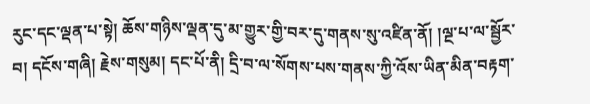རུང་དང་ལྡན་པ་སྟེ། ཆོས་གཉིས་ལྡན་དུ་མ་གྱུར་གྱི་བར་དུ་གནས་སུ་འཛིན་ནོ། །ལྔ་པ་ལ་སྦྱོར་བ། དངོས་གཞི། རྗེས་གསུམ། དང་པོ་ནི། དྲི་བ་ལ་སོགས་པས་གནས་ཀྱི་འོས་ཡིན་མིན་བརྟག་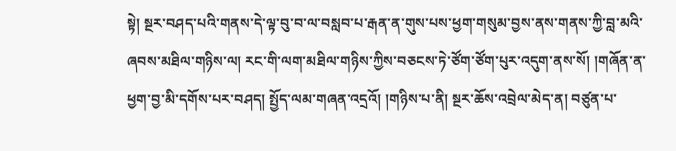སྟེ། སྔར་བཤད་པའི་གནས་དེ་ལྟ་བུ་བ་ལ་བསླབ་པ་རྒན་ན་གུས་པས་ཕྱག་གསུམ་བྱས་ནས་གནས་ཀྱི་བླ་མའི་ཞབས་མཐིལ་གཉིས་ལ། རང་གི་ལག་མཐིལ་གཉིས་ཀྱིས་བཅངས་ཏེ་ཙོག་ཙོག་པུར་འདུག་ནས་སོ། །གཞོན་ན་ཕྱག་བྱ་མི་དགོས་པར་བཤད། སྤྱོད་ལམ་གཞན་འདྲའོ། །གཉིས་པ་ནི། སྔར་ཆོས་འབྲེལ་མེད་ན། བཙུན་པ་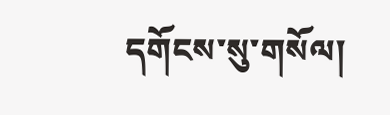དགོངས་སུ་གསོལ།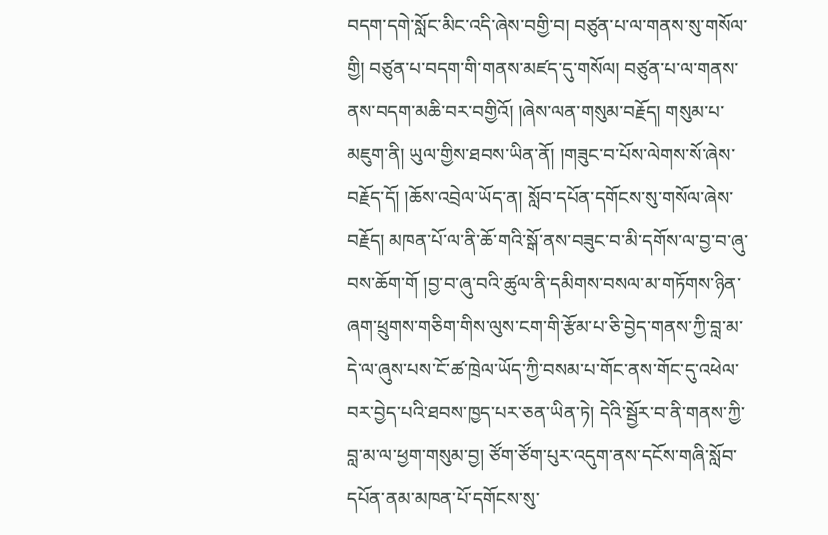བདག་དགེ་སློང་མིང་འདི་ཞེས་བགྱི་བ། བཙུན་པ་ལ་གནས་སུ་གསོལ་གྱི། བཙུན་པ་བདག་གི་གནས་མཛད་དུ་གསོལ། བཙུན་པ་ལ་གནས་ནས་བདག་མཆི་བར་བགྱིའོ། །ཞེས་ལན་གསུམ་བརྗོད། གསུམ་པ་མཇུག་ནི། ཡུལ་གྱིས་ཐབས་ཡིན་ནོ། །གཟུང་བ་པོས་ལེགས་སོ་ཞེས་བརྗོད་དོ། །ཆོས་འབྲེལ་ཡོད་ན། སློབ་དཔོན་དགོངས་སུ་གསོལ་ཞེས་བརྗོད། མཁན་པོ་ལ་ནི་ཆོ་གའི་སྒོ་ནས་བཟུང་བ་མི་དགོས་ལ་བྱ་བ་ཞུ་བས་ཆོག་གོ །བྱ་བ་ཞུ་བའི་ཚུལ་ནི་དམིགས་བསལ་མ་གཏོགས་ཉིན་ཞག་ཕྲུགས་གཅིག་གིས་ལུས་ངག་གི་རྩོམ་པ་ཅི་བྱེད་གནས་ཀྱི་བླ་མ་དེ་ལ་ཞུས་པས་ངོ་ཚ་ཁྲེལ་ཡོད་ཀྱི་བསམ་པ་གོང་ནས་གོང་དུ་འཕེལ་བར་བྱེད་པའི་ཐབས་ཁྱད་པར་ཅན་ཡིན་ཏེ། དེའི་སྦྱོར་བ་ནི་གནས་ཀྱི་བླ་མ་ལ་ཕྱག་གསུམ་བྱ། ཙོག་ཙོག་པུར་འདུག་ནས་དངོས་གཞི་སློབ་དཔོན་ནམ་མཁན་པོ་དགོངས་སུ་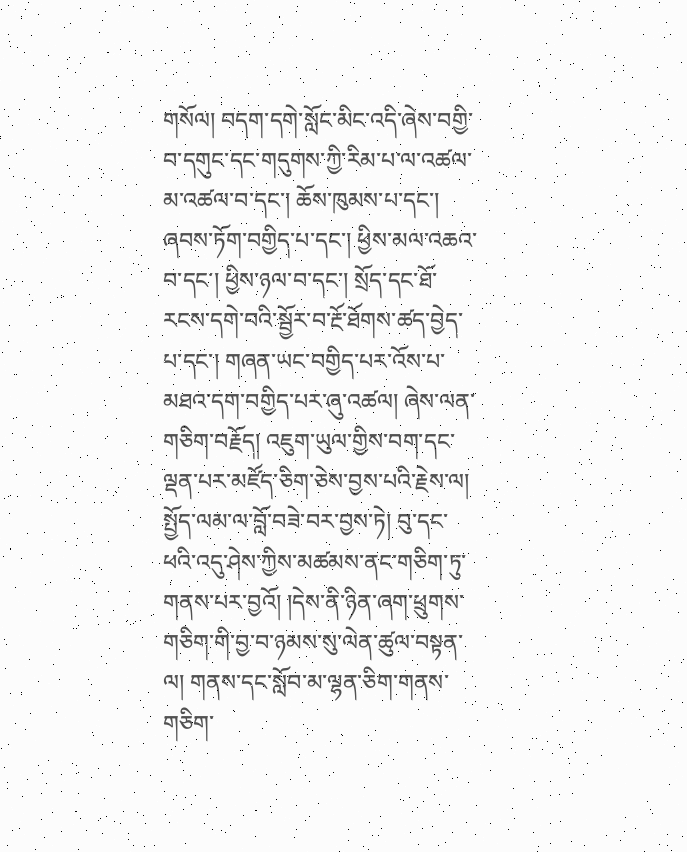གསོལ། བདག་དགེ་སློང་མིང་འདི་ཞེས་བགྱི་བ་དགུང་དང་གདུགས་ཀྱི་རིམ་པ་ལ་འཚལ་མ་འཚལ་བ་དང་། ཆོས་ཁུམས་པ་དང་། ཞབས་ཏོག་བགྱིད་པ་དང་། ཕྱིས་མལ་འཆའ་བ་དང་། ཕྱིས་ཉལ་བ་དང་། སྲོད་དང་ཐོ་རངས་དགེ་བའི་སྦྱོར་བ་རྔོ་ཐོགས་ཚད་བྱེད་པ་དང་། གཞན་ཡང་བགྱིད་པར་འོས་པ་མཐའ་དག་བགྱིད་པར་ཞུ་འཚལ། ཞེས་ལན་གཅིག་བརྗོད། འཇུག་ཡུལ་གྱིས་བག་དང་ལྡན་པར་མཛོད་ཅིག་ཅེས་བྱས་པའི་རྗེས་ལ། སྤྱོད་ལམ་ལ་བློ་བཟེ་བར་བྱས་ཏེ། བུ་དང་ཕའི་འདུ་ཤེས་ཀྱིས་མཚམས་ནང་གཅིག་ཏུ་གནས་པར་བྱའོ། །དེས་ནི་ཉིན་ཞག་ཕྲུགས་གཅིག་གི་བྱ་བ་ཉམས་སུ་ལེན་ཚུལ་བསྟན་ལ། གནས་དང་སློབ་མ་ལྷན་ཅིག་གནས་གཅིག་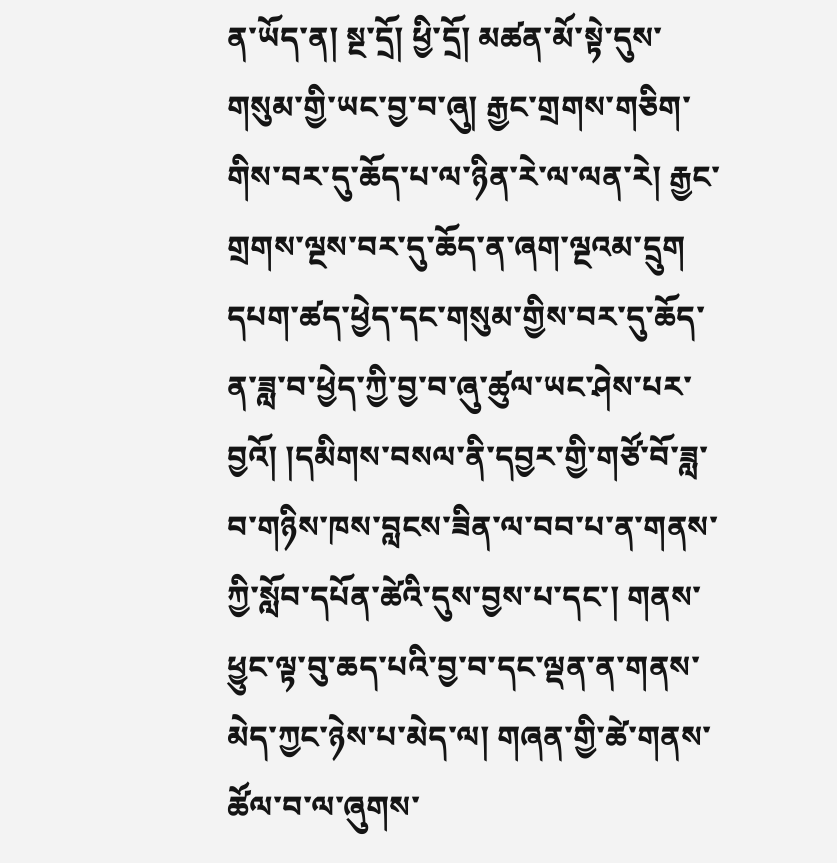ན་ཡོད་ན། སྔ་དྲོ། ཕྱི་དྲོ། མཚན་མོ་སྟེ་དུས་གསུམ་གྱི་ཡང་བྱ་བ་ཞུ། རྒྱང་གྲགས་གཅིག་གིས་བར་དུ་ཆོད་པ་ལ་ཉིན་རེ་ལ་ལན་རེ། རྒྱང་གྲགས་ལྔས་བར་དུ་ཆོད་ན་ཞག་ལྔའམ་དྲུག དཔག་ཚད་ཕྱེད་དང་གསུམ་གྱིས་བར་དུ་ཆོད་ན་ཟླ་བ་ཕྱེད་ཀྱི་བྱ་བ་ཞུ་ཚུལ་ཡང་ཤེས་པར་བྱའོ། །དམིགས་བསལ་ནི་དབྱར་གྱི་གཙོ་བོ་ཟླ་བ་གཉིས་ཁས་བླངས་ཟིན་ལ་བབ་པ་ན་གནས་ཀྱི་སློབ་དཔོན་ཚེའི་དུས་བྱས་པ་དང་། གནས་ཕྱུང་ལྟ་བུ་ཆད་པའི་བྱ་བ་དང་ལྡན་ན་གནས་མེད་ཀྱང་ཉེས་པ་མེད་ལ། གཞན་གྱི་ཚེ་གནས་ཚོལ་བ་ལ་ཞུགས་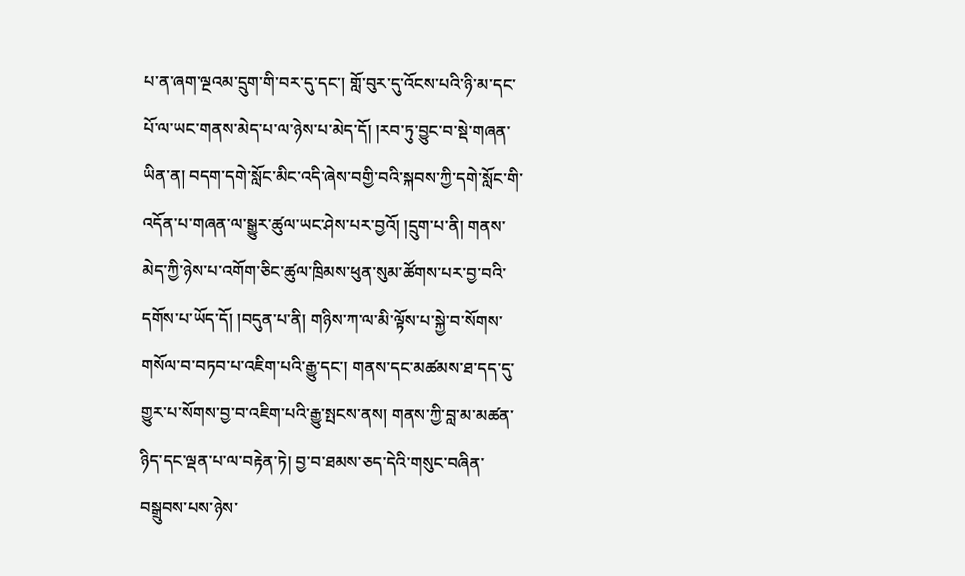པ་ན་ཞག་ལྔའམ་དྲུག་གི་བར་དུ་དང་། གློ་བུར་དུ་འོངས་པའི་ཉི་མ་དང་པོ་ལ་ཡང་གནས་མེད་པ་ལ་ཉེས་པ་མེད་དོ། །རབ་ཏུ་བྱུང་བ་སྡེ་གཞན་ཡིན་ན། བདག་དགེ་སློང་མིང་འདི་ཞེས་བགྱི་བའི་སྐབས་ཀྱི་དགེ་སློང་གི་འདོན་པ་གཞན་ལ་སྒྱུར་ཚུལ་ཡང་ཤེས་པར་བྱའོ། །དྲུག་པ་ནི། གནས་མེད་ཀྱི་ཉེས་པ་འགོག་ཅིང་ཚུལ་ཁྲིམས་ཕུན་སུམ་ཚོགས་པར་བྱ་བའི་དགོས་པ་ཡོད་དོ། །བདུན་པ་ནི། གཉིས་ཀ་ལ་མི་ལྟོས་པ་སྐྱེ་བ་སོགས་གསོལ་བ་བཏབ་པ་འཇིག་པའི་རྒྱུ་དང་། གནས་དང་མཚམས་ཐ་དད་དུ་གྱུར་པ་སོགས་བྱ་བ་འཇིག་པའི་རྒྱུ་སྤངས་ནས། གནས་ཀྱི་བླ་མ་མཚན་ཉིད་དང་ལྡན་པ་ལ་བརྟེན་ཏེ། བྱ་བ་ཐམས་ཅད་དེའི་གསུང་བཞིན་བསྒྲུབས་པས་ཉེས་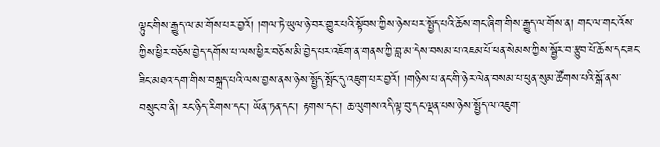ལྟུང་གིས་རྒྱུད་ལ་མ་གོས་པར་བྱའོ། །གལ་ཏེ་ཡུལ་ཉེ་བར་གྱུར་པའི་སྟོབས་ཀྱིས་ཉེས་པར་སྤྱོད་པའི་ཆོས་གང་ཞིག་གིས་རྒྱུད་ལ་གོས་ན། གང་ལ་གང་འོས་ཀྱིས་ཕྱིར་བཅོས་བྱེད་དགོས་པ་ལས་ཕྱིར་བཅོས་མི་བྱེད་པར་འཇོག་ན་གནས་ཀྱི་བླ་མ་དེས་བསམ་པ་འཇམ་པོ་ཕན་སེམས་ཀྱིས་སྦྱོར་བ་རྩུབ་པོ་ཆོས་དང་ཟང་ཟིང་མཐའ་དག་གིས་བསྐྲད་པའི་ལས་བྱས་ནས་ཉེས་སྤྱོད་སྤོང་དུ་འཇུག་པར་བྱའོ། །གཉིས་པ་ནང་གི་ཉེར་ལེན་བསམ་པ་ཕུན་སུམ་ཚོགས་པའི་སྒོ་ནས་བསྲུང་བ་ནི། རང་ཉིད་རིགས་དང་། ཡོན་ཏན་དང་། རྟགས་དང་། ཆ་ལུགས་འདི་ལྟ་བུ་དང་ལྡན་པས་ཉེས་སྤྱོད་ལ་འཇུག་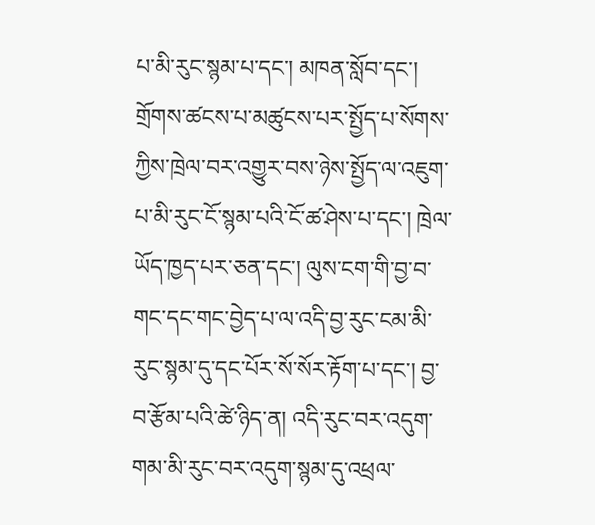པ་མི་རུང་སྙམ་པ་དང་། མཁན་སློབ་དང་། གྲོགས་ཚངས་པ་མཚུངས་པར་སྤྱོད་པ་སོགས་ཀྱིས་ཁྲེལ་བར་འགྱུར་བས་ཉེས་སྤྱོད་ལ་འཇུག་པ་མི་རུང་ངོ་སྙམ་པའི་ངོ་ཚ་ཤེས་པ་དང་། ཁྲེལ་ཡོད་ཁྱད་པར་ཅན་དང་། ལུས་ངག་གི་བྱ་བ་གང་དང་གང་བྱེད་པ་ལ་འདི་བྱ་རུང་ངམ་མི་རུང་སྙམ་དུ་དང་པོར་སོ་སོར་རྟོག་པ་དང་། བྱ་བ་རྩོམ་པའི་ཚེ་ཉིད་ན། འདི་རུང་བར་འདུག་གམ་མི་རུང་བར་འདུག་སྙམ་དུ་འཕྲལ་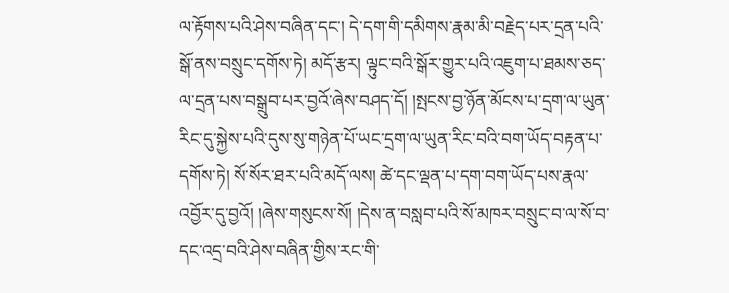ལ་རྟོགས་པའི་ཤེས་བཞིན་དང་། དེ་དག་གི་དམིགས་རྣམ་མི་བརྗེད་པར་དྲན་པའི་སྒོ་ནས་བསྲུང་དགོས་ཏེ། མདོ་རྩར། ལྟུང་བའི་སྒོར་གྱུར་པའི་འཇུག་པ་ཐམས་ཅད་ལ་དྲན་པས་བསྒྲུབ་པར་བྱའོ་ཞེས་བཤད་དོ། །སྤངས་བྱ་ཉོན་མོངས་པ་དྲག་ལ་ཡུན་རིང་དུ་སྐྱེས་པའི་དུས་སུ་གཉེན་པོ་ཡང་དྲག་ལ་ཡུན་རིང་བའི་བག་ཡོད་བརྟན་པ་དགོས་ཏེ། སོ་སོར་ཐར་པའི་མདོ་ལས། ཚེ་དང་ལྡན་པ་དག་བག་ཡོད་པས་རྣལ་འབྱོར་དུ་བྱའོ། །ཞེས་གསུངས་སོ། །དེས་ན་བསླབ་པའི་སོ་མཁར་བསྲུང་བ་ལ་སོ་བ་དང་འདྲ་བའི་ཤེས་བཞིན་གྱིས་རང་གི་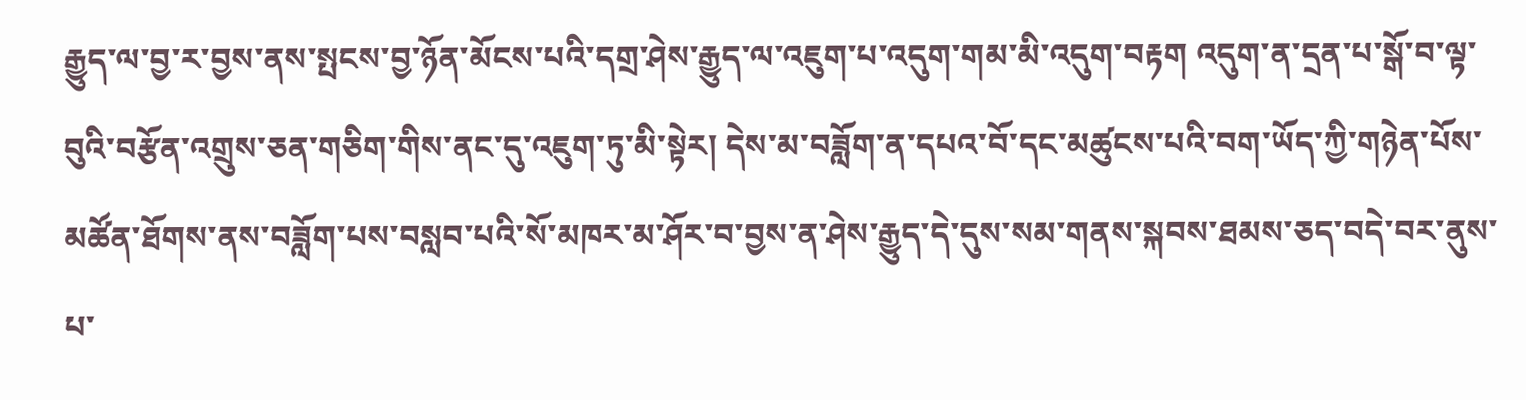རྒྱུད་ལ་བྱ་ར་བྱས་ནས་སྤངས་བྱ་ཉོན་མོངས་པའི་དགྲ་ཤེས་རྒྱུད་ལ་འཇུག་པ་འདུག་གམ་མི་འདུག་བརྟག འདུག་ན་དྲན་པ་སྒོ་བ་ལྟ་བུའི་བརྩོན་འགྲུས་ཅན་གཅིག་གིས་ནང་དུ་འཇུག་ཏུ་མི་སྟེར། དེས་མ་བཟློག་ན་དཔའ་བོ་དང་མཚུངས་པའི་བག་ཡོད་ཀྱི་གཉེན་པོས་མཚོན་ཐོགས་ནས་བཟློག་པས་བསླབ་པའི་སོ་མཁར་མ་ཤོར་བ་བྱས་ན་ཤེས་རྒྱུད་དེ་དུས་སམ་གནས་སྐབས་ཐམས་ཅད་བདེ་བར་ནུས་པ་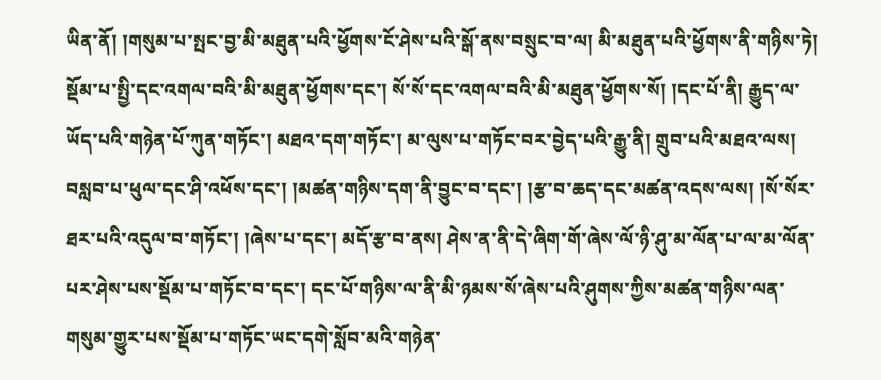ཡིན་ནོ། །གསུམ་པ་སྤང་བྱ་མི་མཐུན་པའི་ཕྱོགས་ངོ་ཤེས་པའི་སྒོ་ནས་བསྲུང་བ་ལ། མི་མཐུན་པའི་ཕྱོགས་ནི་གཉིས་ཏེ། སྡོམ་པ་སྤྱི་དང་འགལ་བའི་མི་མཐུན་ཕྱོགས་དང་། སོ་སོ་དང་འགལ་བའི་མི་མཐུན་ཕྱོགས་སོ། །དང་པོ་ནི། རྒྱུད་ལ་ཡོད་པའི་གཉེན་པོ་ཀུན་གཏོང་། མཐའ་དག་གཏོང་། མ་ལུས་པ་གཏོང་བར་བྱེད་པའི་རྒྱུ་ནི། གྲུབ་པའི་མཐའ་ལས། བསླབ་པ་ཕུལ་དང་ཤི་འཕོས་དང་། །མཚན་གཉིས་དག་ནི་བྱུང་བ་དང་། །རྩ་བ་ཆད་དང་མཚན་འདས་ལས། །སོ་སོར་ཐར་པའི་འདུལ་བ་གཏོང་། །ཞེས་པ་དང་། མདོ་རྩ་བ་ནས། ཤེས་ན་ནི་དེ་ཞིག་གོ་ཞེས་ལོ་ཉི་ཤུ་མ་ལོན་པ་ལ་མ་ལོན་པར་ཤེས་པས་སྡོམ་པ་གཏོང་བ་དང་། དང་པོ་གཉིས་ལ་ནི་མི་ཉམས་སོ་ཞེས་པའི་ཤུགས་ཀྱིས་མཚན་གཉིས་ལན་གསུམ་གྱུར་པས་སྡོམ་པ་གཏོང་ཡང་དགེ་སློབ་མའི་གཉེན་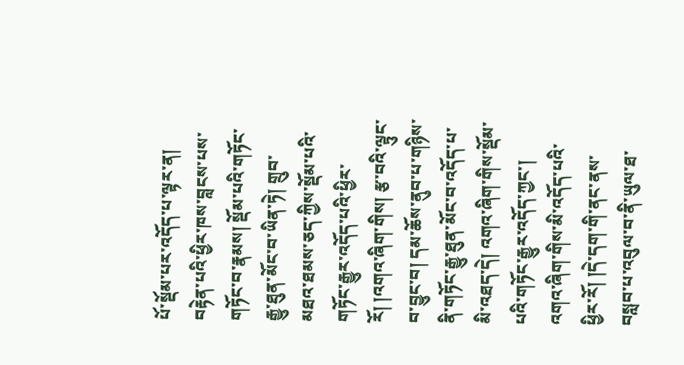པོ་སྡོམ་པར་འདོད་པ་ལྟར་ན། བརྟེན་པའི་ཕྱིར་ཁས་བླངས་པས་གཏོང་བ་རྣམས། སྡོམ་པའི་གཏོང་རྒྱུ་ཐུན་མོང་བ་ཡིན་ཏེ། གྲུབ་མཐའ་ཐམས་ཅད་ཀྱིས་སྡོམ་པའི་གཏོང་རྒྱུར་འདོད་པའི་ཕྱིར་རོ། །འགའ་ཞིག་གིས། རྩ་བའི་ལྟུང་བ་བྱུང་བ། དམ་ཆོས་ནུབ་པ་གཉིས་ནི་གཏོང་རྒྱུ་ཐུན་མོང་བ་འདོད་པ་མི་འཐད་དེ། འགའ་ཞིག་གིས་སྡོམ་པའི་གཏོང་རྒྱུར་འདོད་ཀྱང་། འགའ་ཞིག་གིས་མི་འདོད་པའི་ཕྱིར་རོ། །དེ་དག་གི་ནང་ནས་བསླབ་པ་འབུལ་བ་ནི་ཡུལ་ཐ་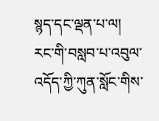སྙད་དང་ལྡན་པ་ལ། རང་གི་བསླབ་པ་འབུལ་འདོད་ཀྱི་ཀུན་སློང་གིས་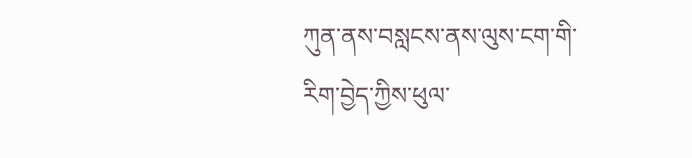ཀུན་ནས་བསླངས་ནས་ལུས་ངག་གི་རིག་བྱེད་ཀྱིས་ཕུལ་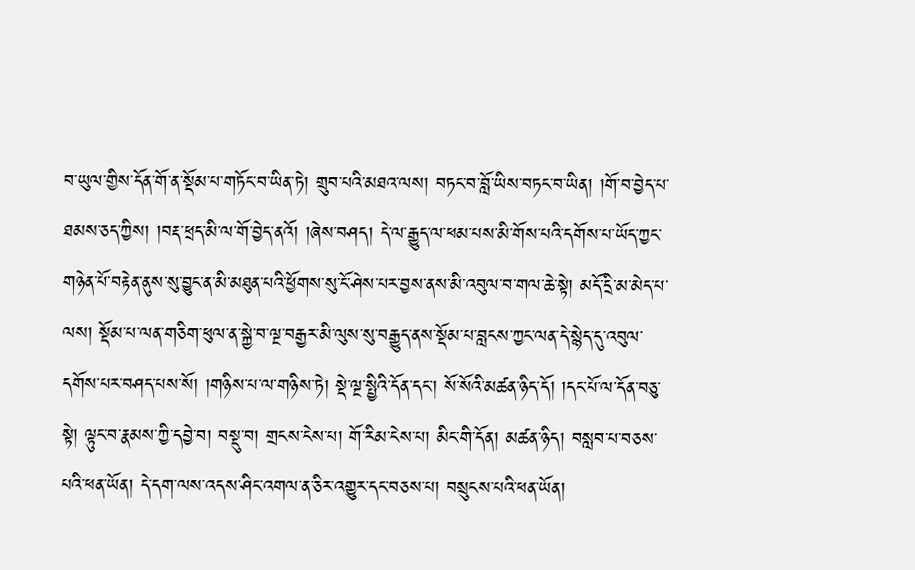བ་ཡུལ་གྱིས་དོན་གོ་ན་སྡོམ་པ་གཏོང་བ་ཡིན་ཏེ། གྲུབ་པའི་མཐའ་ལས། བཏང་བ་བློ་ཡིས་བཏང་བ་ཡིན། །གོ་བ་བྱེད་པ་ཐམས་ཅད་ཀྱིས། །བརྡ་ཕྲད་མི་ལ་གོ་བྱེད་ནའོ། །ཞེས་བཤད། དེ་ལ་རྒྱུད་ལ་ཕམ་པས་མི་གོས་པའི་དགོས་པ་ཡོད་ཀྱང་གཉེན་པོ་བརྟེན་ནུས་སུ་བྱུང་ན་མི་མཐུན་པའི་ཕྱོགས་སུ་ངོ་ཤེས་པར་བྱས་ནས་མི་འབུལ་བ་གལ་ཆེ་སྟེ། མདོ་དྲི་མ་མེད་པ་ལས། སྡོམ་པ་ལན་གཅིག་ཕུལ་ན་སྐྱེ་བ་ལྔ་བརྒྱར་མི་ལུས་སུ་བརྒྱུད་ནས་སྡོམ་པ་བླངས་ཀྱང་ལན་དེ་སྙེད་དུ་འབུལ་དགོས་པར་བཤད་པས་སོ། །གཉིས་པ་ལ་གཉིས་ཏེ། སྡེ་ལྔ་སྤྱིའི་དོན་དང་། སོ་སོའི་མཚན་ཉིད་དོ། །དང་པོ་ལ་དོན་བཅུ་སྟེ། ལྟུང་བ་རྣམས་ཀྱི་དབྱེ་བ། བསྡུ་བ། གྲངས་ངེས་པ། གོ་རིམ་ངེས་པ། མིང་གི་དོན། མཚན་ཉིད། བསླབ་པ་བཅས་པའི་ཕན་ཡོན། དེ་དག་ལས་འདས་ཤིང་འགལ་ན་ཅིར་འགྱུར་དང་བཅས་པ། བསྲུངས་པའི་ཕན་ཡོན།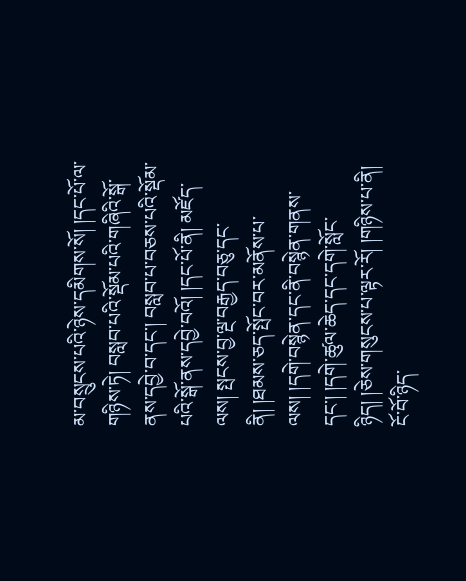མ་བསྲུངས་པའི་ཉེས་དམིགས་སོ། །དང་པོ་ལ་གཉིས་ཏེ། བསླབ་པའི་སྡོམ་པའི་གཞིའི་སྒོ་ནས་དབྱེ་བ་དང་། བསླབ་པ་བཅས་པའི་སྡོམ་པའི་སྒོ་ནས་དབྱེ་བའོ། །དང་པོ་ནི། མཛོད་ལས། སྤངས་བྱ་ལྔ་བརྒྱད་བཅུ་དང་ནི། །ཐམས་ཅད་སྤོང་བར་མནོས་པ་ལས། །དགེ་བསྙེན་དང་ནི་བསྙེན་གནས་དང་། །དགེ་ཚུལ་ཆེད་དང་དགེ་སློང་ཉིད། །ཅེས་གསུངས་པ་ལྟར་རོ། །གཉིས་པ་ནི། ངོ་བོ་ཉིད་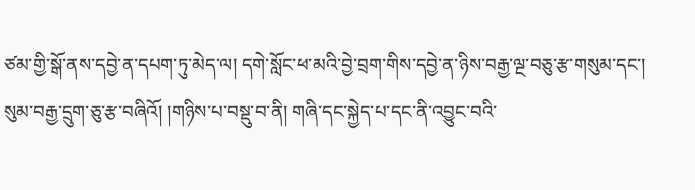ཙམ་གྱི་སྒོ་ནས་དབྱེ་ན་དཔག་ཏུ་མེད་ལ། དགེ་སློང་ཕ་མའི་བྱེ་བྲག་གིས་དབྱེ་ན་ཉིས་བརྒྱ་ལྔ་བཅུ་རྩ་གསུམ་དང་། སུམ་བརྒྱ་དྲུག་ཅུ་རྩ་བཞིའོ། །གཉིས་པ་བསྡུ་བ་ནི། གཞི་དང་སྐྱེད་པ་དང་ནི་འབྱུང་བའི་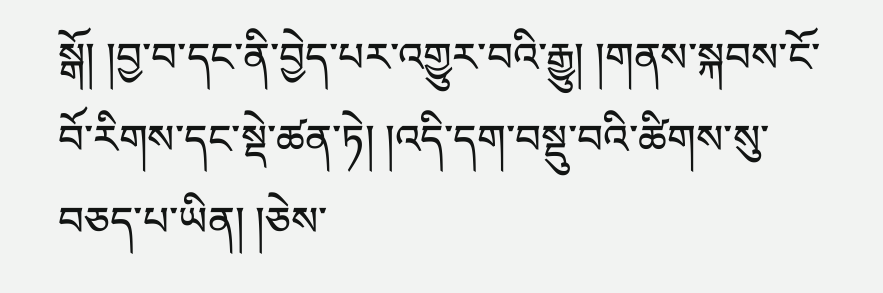སྒོ། །བྱ་བ་དང་ནི་བྱེད་པར་འགྱུར་བའི་རྒྱུ། །གནས་སྐབས་ངོ་བོ་རིགས་དང་སྡེ་ཚན་ཏེ། །འདི་དག་བསྡུ་བའི་ཚིགས་སུ་བཅད་པ་ཡིན། །ཅེས་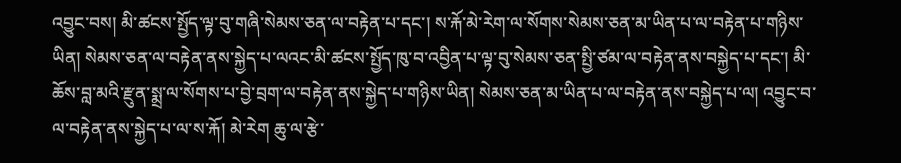འབྱུང་བས། མི་ཚངས་སྤྱོད་ལྟ་བུ་གཞི་སེམས་ཅན་ལ་བརྟེན་པ་དང་། ས་རྐོ་མེ་རེག་ལ་སོགས་སེམས་ཅན་མ་ཡིན་པ་ལ་བརྟེན་པ་གཉིས་ཡིན། སེམས་ཅན་ལ་བརྟེན་ནས་སྐྱེད་པ་ལའང་མི་ཚངས་སྤྱོད་ཁུ་བ་འབྱིན་པ་ལྟ་བུ་སེམས་ཅན་སྤྱི་ཙམ་ལ་བརྟེན་ནས་བསྐྱེད་པ་དང་། མི་ཆོས་བླ་མའི་རྫུན་སྨྲ་ལ་སོགས་པ་བྱེ་བྲག་ལ་བརྟེན་ནས་སྐྱེད་པ་གཉིས་ཡིན། སེམས་ཅན་མ་ཡིན་པ་ལ་བརྟེན་ནས་བསྐྱེད་པ་ལ། འབྱུང་བ་ལ་བརྟེན་ནས་སྐྱེད་པ་ལ་ས་རྐོ། མེ་རེག ཆུ་ལ་རྩེ་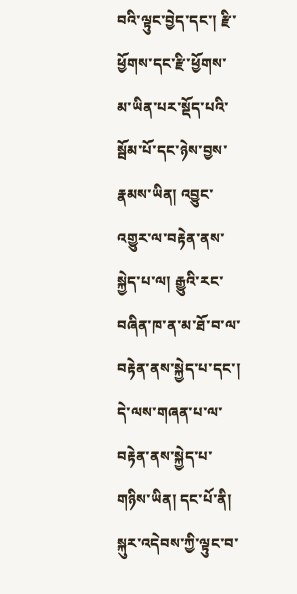བའི་ལྟུང་བྱེད་དང་། རྫི་ཕྱོགས་དང་རྫི་ཕྱོགས་མ་ཡིན་པར་སྡོད་པའི་སྦོམ་པོ་དང་ཉེས་བྱས་རྣམས་ཡིན། འབྱུང་འགྱུར་ལ་བརྟེན་ནས་སྐྱེད་པ་ལ། རྒྱུའི་རང་བཞིན་ཁ་ན་མ་ཐོ་བ་ལ་བརྟེན་ནས་སྐྱེད་པ་དང་། དེ་ལས་གཞན་པ་ལ་བརྟེན་ནས་སྐྱེད་པ་གཉིས་ཡིན། དང་པོ་ནི། སྐུར་འདེབས་ཀྱི་ལྟུང་བ་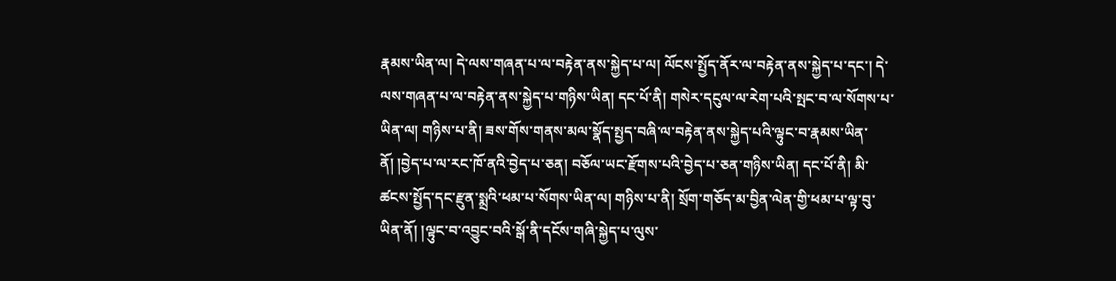རྣམས་ཡིན་ལ། དེ་ལས་གཞན་པ་ལ་བརྟེན་ནས་སྐྱེད་པ་ལ། ལོངས་སྤྱོད་ནོར་ལ་བརྟེན་ནས་སྐྱེད་པ་དང་། དེ་ལས་གཞན་པ་ལ་བརྟེན་ནས་སྐྱེད་པ་གཉིས་ཡིན། དང་པོ་ནི། གསེར་དངུལ་ལ་རེག་པའི་སྤང་བ་ལ་སོགས་པ་ཡིན་ལ། གཉིས་པ་ནི། ཟས་གོས་གནས་མལ་སྣོད་སྤྱད་བཞི་ལ་བརྟེན་ནས་སྐྱེད་པའི་ལྟུང་བ་རྣམས་ཡིན་ནོ། །བྱེད་པ་ལ་རང་ཁོ་ནའི་བྱེད་པ་ཅན། བཅོལ་ཡང་རྫོགས་པའི་བྱེད་པ་ཅན་གཉིས་ཡིན། དང་པོ་ནི། མི་ཚངས་སྤྱོད་དང་རྫུན་སྨྲའི་ཕམ་པ་སོགས་ཡིན་ལ། གཉིས་པ་ནི། སྲོག་གཅོད་མ་བྱིན་ལེན་གྱི་ཕམ་པ་ལྟ་བུ་ཡིན་ནོ། །ལྟུང་བ་འབྱུང་བའི་སྒོ་ནི་དངོས་གཞི་སྐྱེད་པ་ལུས་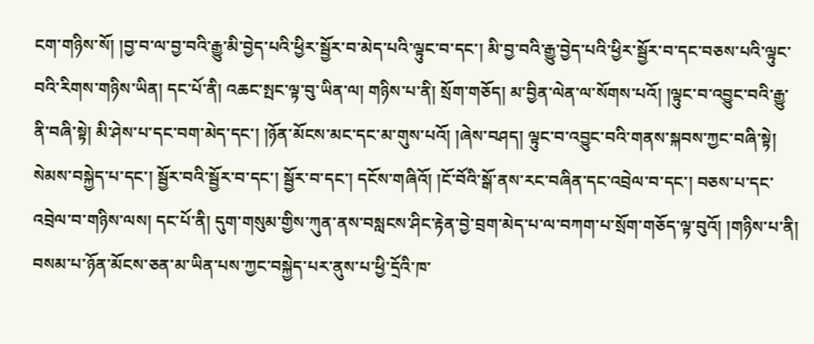ངག་གཉིས་སོ། །བྱ་བ་ལ་བྱ་བའི་རྒྱུ་མི་བྱེད་པའི་ཕྱིར་སྦྱོར་བ་མེད་པའི་ལྟུང་བ་དང་། མི་བྱ་བའི་རྒྱུ་བྱེད་པའི་ཕྱིར་སྦྱོར་བ་དང་བཅས་པའི་ལྟུང་བའི་རིགས་གཉིས་ཡིན། དང་པོ་ནི། འཆང་སྤང་ལྟ་བུ་ཡིན་ལ། གཉིས་པ་ནི། སྲོག་གཅོད། མ་བྱིན་ལེན་ལ་སོགས་པའོ། །ལྟུང་བ་འབྱུང་བའི་རྒྱུ་ནི་བཞི་སྟེ། མི་ཤེས་པ་དང་བག་མེད་དང་། །ཉོན་མོངས་མང་དང་མ་གུས་པའོ། །ཞེས་བཤད། ལྟུང་བ་འབྱུང་བའི་གནས་སྐབས་ཀྱང་བཞི་སྟེ། སེམས་བསྐྱེད་པ་དང་། སྦྱོར་བའི་སྦྱོར་བ་དང་། སྦྱོར་བ་དང་། དངོས་གཞིའོ། །ངོ་བོའི་སྒོ་ནས་རང་བཞིན་དང་འབྲེལ་བ་དང་། བཅས་པ་དང་འབྲེལ་བ་གཉིས་ལས། དང་པོ་ནི། དུག་གསུམ་གྱིས་ཀུན་ནས་བསླངས་ཤིང་རྟེན་བྱེ་བྲག་མེད་པ་ལ་བཀག་པ་སྲོག་གཅོད་ལྟ་བུའོ། །གཉིས་པ་ནི། བསམ་པ་ཉོན་མོངས་ཅན་མ་ཡིན་པས་ཀྱང་བསྐྱེད་པར་ནུས་པ་ཕྱི་དྲོའི་ཁ་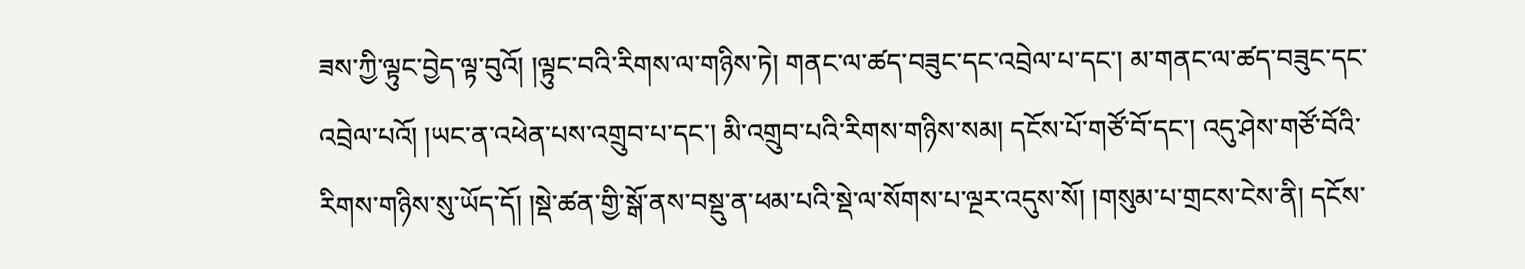ཟས་ཀྱི་ལྟུང་བྱེད་ལྟ་བུའོ། །ལྟུང་བའི་རིགས་ལ་གཉིས་ཏེ། གནང་ལ་ཚད་བཟུང་དང་འབྲེལ་པ་དང་། མ་གནང་ལ་ཚད་བཟུང་དང་འབྲེལ་པའོ། །ཡང་ན་འཕེན་པས་འགྲུབ་པ་དང་། མི་འགྲུབ་པའི་རིགས་གཉིས་སམ། དངོས་པོ་གཙོ་བོ་དང་། འདུ་ཤེས་གཙོ་བོའི་རིགས་གཉིས་སུ་ཡོད་དོ། །སྡེ་ཚན་གྱི་སྒོ་ནས་བསྡུ་ན་ཕམ་པའི་སྡེ་ལ་སོགས་པ་ལྔར་འདུས་སོ། །གསུམ་པ་གྲངས་ངེས་ནི། དངོས་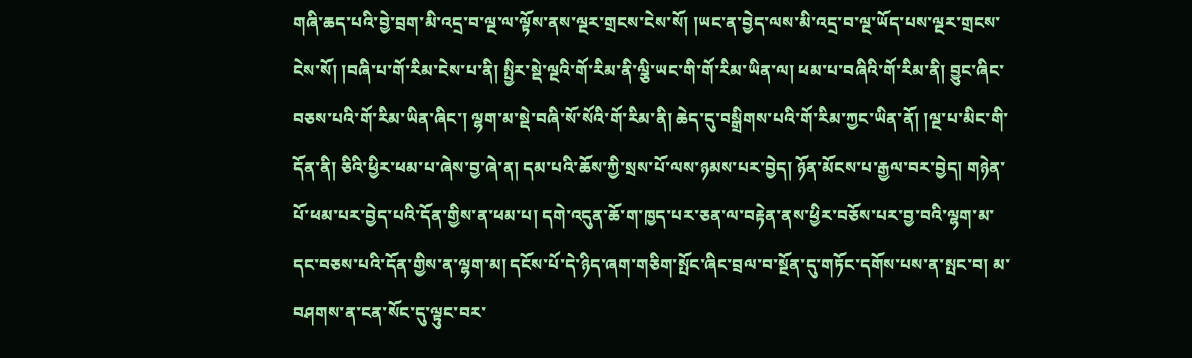གཞི་ཆད་པའི་བྱེ་བྲག་མི་འདྲ་བ་ལྔ་ལ་ལྟོས་ནས་ལྔར་གྲངས་ངེས་སོ། །ཡང་ན་བྱེད་ལས་མི་འདྲ་བ་ལྔ་ཡོད་པས་ལྔར་གྲངས་ངེས་སོ། །བཞི་པ་གོ་རིམ་ངེས་པ་ནི། སྤྱིར་སྡེ་ལྔའི་གོ་རིམ་ནི་ལྕི་ཡང་གི་གོ་རིམ་ཡིན་ལ། ཕམ་པ་བཞིའི་གོ་རིམ་ནི། བྱུང་ཞིང་བཅས་པའི་གོ་རིམ་ཡིན་ཞིང་། ལྷག་མ་སྡེ་བཞི་སོ་སོའི་གོ་རིམ་ནི། ཆེད་དུ་བསྒྲིགས་པའི་གོ་རིམ་ཀྱང་ཡིན་ནོ། །ལྔ་པ་མིང་གི་དོན་ནི། ཅིའི་ཕྱིར་ཕམ་པ་ཞེས་བྱ་ཞེ་ན། དམ་པའི་ཆོས་ཀྱི་སྲས་པོ་ལས་ཉམས་པར་བྱེད། ཉོན་མོངས་པ་རྒྱལ་བར་བྱེད། གཉེན་པོ་ཕམ་པར་བྱེད་པའི་དོན་གྱིས་ན་ཕམ་པ། དགེ་འདུན་ཆོ་ག་ཁྱད་པར་ཅན་ལ་བརྟེན་ནས་ཕྱིར་བཅོས་པར་བྱ་བའི་ལྷག་མ་དང་བཅས་པའི་དོན་གྱིས་ན་ལྷག་མ། དངོས་པོ་དེ་ཉིད་ཞག་གཅིག་སྤོང་ཞིང་བྲལ་བ་སྔོན་དུ་གཏོང་དགོས་པས་ན་སྤང་བ། མ་བཤགས་ན་ངན་སོང་དུ་ལྟུང་བར་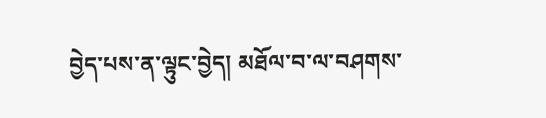བྱེད་པས་ན་ལྟུང་བྱེད། མཐོལ་བ་ལ་བཤགས་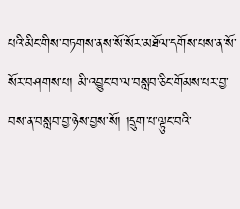པའི་མིང་གིས་བཏགས་ནས་སོ་སོར་མཐོལ་དགོས་པས་ན་སོ་སོར་བཤགས་པ། མི་འབྱུང་བ་ལ་བསླབ་ཅིང་གོམས་པར་བྱ་བས་ན་བསླབ་བྱ་ཉེས་བྱས་སོ། །དྲུག་པ་ལྟུང་བའི་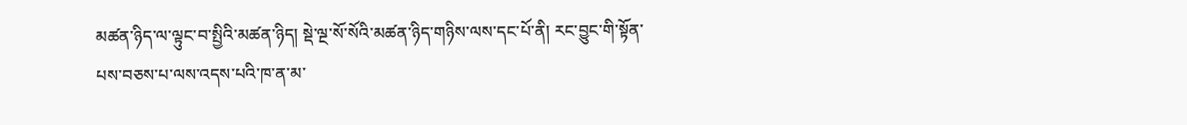མཚན་ཉིད་ལ་ལྟུང་བ་སྤྱིའི་མཚན་ཉིད། སྡེ་ལྔ་སོ་སོའི་མཚན་ཉིད་གཉིས་ལས་དང་པོ་ནི། རང་བྱུང་གི་སྟོན་པས་བཅས་པ་ལས་འདས་པའི་ཁ་ན་མ་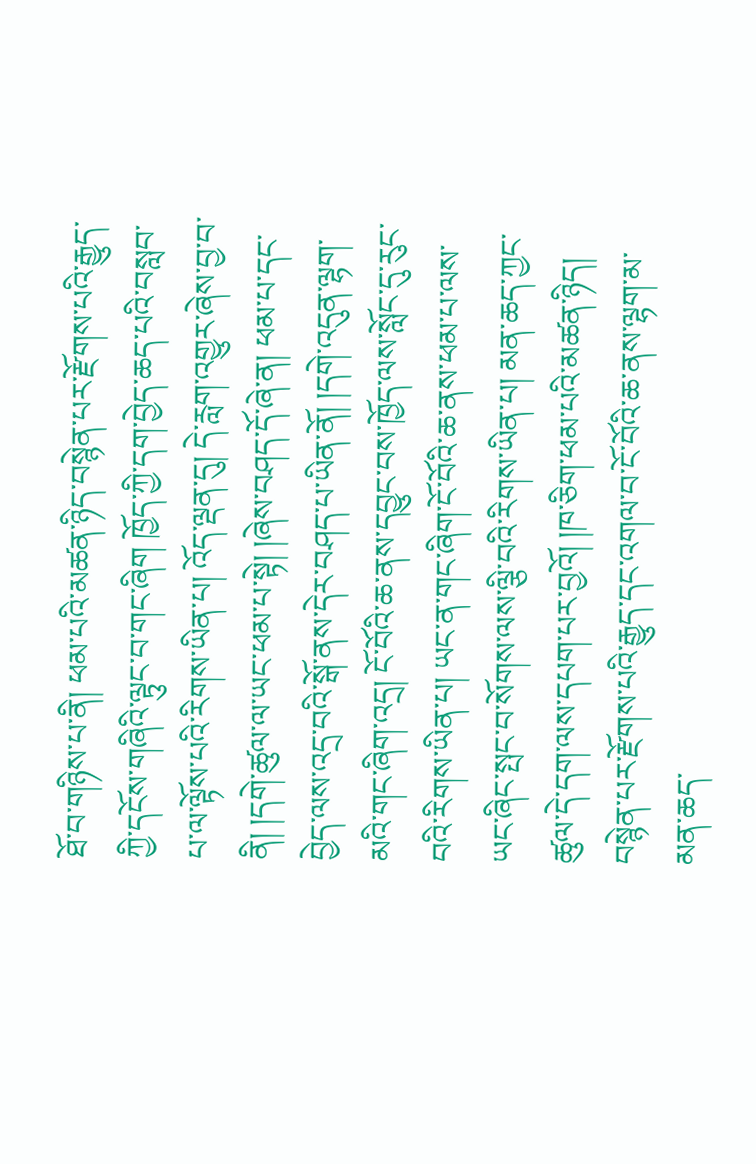ཐོ་བ་གཉིས་པ་ནི། ཕམ་པའི་མཚན་ཉིད་བསྙེན་པར་རྫོགས་པའི་རྒྱུད་ཀྱི་དངོས་གཞིའི་ལྟུང་བ་གང་ཞིག ཁྱོད་ཀྱི་དག་བྱེད་ཆད་པའི་བསླབ་པ་ལ་ལྟོས་པའི་རིགས་ཡིན་པ། འོད་ལྡན་དུ། དེ་རླག་འགྱུར་ཞེས་བྱ་བ་ནི། །དགེ་ཚུལ་ལ་ཡང་ཕམ་པ་སྟེ། །ཞེས་བཤད་དོ་ཞེ་ན། ཕམ་པ་དང་བྱེད་ལས་འདྲ་བའི་སྒོ་ནས་དེར་བཤད་པ་ཡིན་ནོ། །དགེ་འདུན་ལྷག་མའི་གང་ཞིག་འདྲ། ངོ་བོའི་ཆ་ནས་དབྱུང་བས་ཁྱོད་ལས་སློང་དུ་རུང་བའི་རིགས་ཡིན་པ། ཡང་ན་གང་ཞིག་ངོ་བོའི་ཆ་ནས་ཕམ་པ་ལས་ཡང་ཞིང་སྤང་བ་སོགས་ལས་ལྕི་བའི་རིགས་ཡིན་པ། མན་ཆད་ཀྱང་ཚུལ་དེ་དག་ལས་དཔག་པར་བྱའོ། །ཁ་ཅིག་ཕམ་པའི་མཚན་ཉིད། བསྙེན་པར་རྫོགས་པའི་རྒྱུད་དང་འགལ་བ་ངོ་བོའི་ཆ་ནས་ལྷག་མ་མན་ཆད་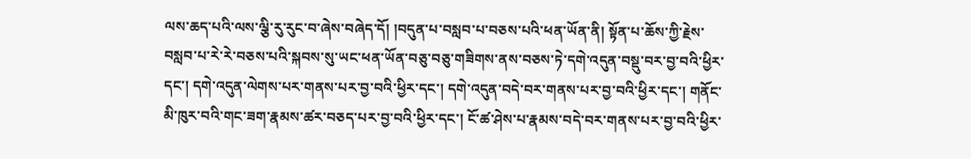ལས་ཆད་པའི་ལས་ལྕི་རུ་རུང་བ་ཞེས་བཞེད་དོ། །བདུན་པ་བསླབ་པ་བཅས་པའི་ཕན་ཡོན་ནི། སྟོན་པ་ཆོས་ཀྱི་རྗེས་བསླབ་པ་རེ་རེ་བཅས་པའི་སྐབས་སུ་ཡང་ཕན་ཡོན་བཅུ་བཅུ་གཟིགས་ནས་བཅས་ཏེ་དགེ་འདུན་བསྡུ་བར་བྱ་བའི་ཕྱིར་དང་། དགེ་འདུན་ལེགས་པར་གནས་པར་བྱ་བའི་ཕྱིར་དང་། དགེ་འདུན་བདེ་བར་གནས་པར་བྱ་བའི་ཕྱིར་དང་། གནོང་མི་ཁུར་བའི་གང་ཟག་རྣམས་ཚར་བཅད་པར་བྱ་བའི་ཕྱིར་དང་། ངོ་ཚ་ཤེས་པ་རྣམས་བདེ་བར་གནས་པར་བྱ་བའི་ཕྱིར་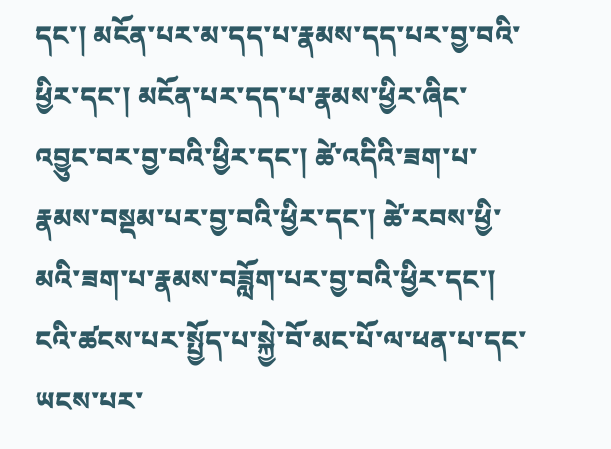དང་། མངོན་པར་མ་དད་པ་རྣམས་དད་པར་བྱ་བའི་ཕྱིར་དང་། མངོན་པར་དད་པ་རྣམས་ཕྱིར་ཞིང་འབྱུང་བར་བྱ་བའི་ཕྱིར་དང་། ཚེ་འདིའི་ཟག་པ་རྣམས་བསྡམ་པར་བྱ་བའི་ཕྱིར་དང་། ཚེ་རབས་ཕྱི་མའི་ཟག་པ་རྣམས་བཟློག་པར་བྱ་བའི་ཕྱིར་དང་། ངའི་ཚངས་པར་སྤྱོད་པ་སྐྱེ་བོ་མང་པོ་ལ་ཕན་པ་དང་ཡངས་པར་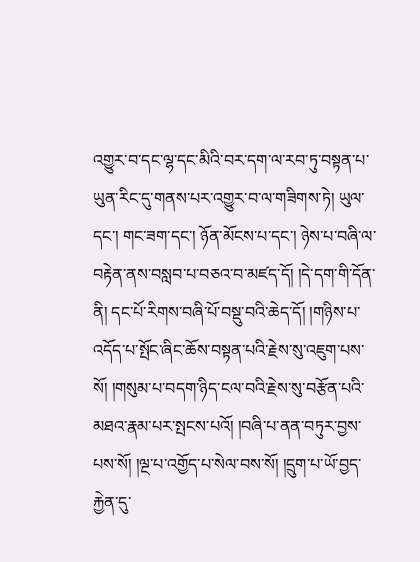འགྱུར་བ་དང་ལྷ་དང་མིའི་བར་དག་ལ་རབ་ཏུ་བསྟན་པ་ཡུན་རིང་དུ་གནས་པར་འགྱུར་བ་ལ་གཟིགས་ཏེ། ཡུལ་དང་། གང་ཟག་དང་། ཉོན་མོངས་པ་དང་། ཉེས་པ་བཞི་ལ་བརྟེན་ནས་བསླབ་པ་བཅའ་བ་མཛད་དོ། །དེ་དག་གི་དོན་ནི། དང་པོ་རིགས་བཞི་པོ་བསྡུ་བའི་ཆེད་དོ། །གཉིས་པ་འདོད་པ་སྤོང་ཞིང་ཆོས་བསྟན་པའི་རྗེས་སུ་འཇུག་པས་སོ། །གསུམ་པ་བདག་ཉིད་ངལ་བའི་རྗེས་སུ་བརྩོན་པའི་མཐའ་རྣམ་པར་སྤངས་པའོ། །བཞི་པ་ནན་བཏུར་བྱས་པས་སོ། །ལྔ་པ་འགྱོད་པ་སེལ་བས་སོ། །དྲུག་པ་ཡོ་བྱད་རྐྱེན་དུ་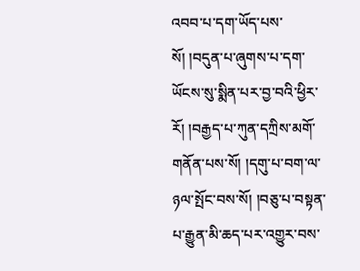འབབ་པ་དག་ཡོད་པས་སོ། །བདུན་པ་ཞུགས་པ་དག་ཡོངས་སུ་སྨིན་པར་བྱ་བའི་ཕྱིར་རོ། །བརྒྱད་པ་ཀུན་དཀྲིས་མགོ་གནོན་པས་སོ། །དགུ་པ་བག་ལ་ཉལ་སྤོང་བས་སོ། །བཅུ་པ་བསྟན་པ་རྒྱུན་མི་ཆད་པར་འགྱུར་བས་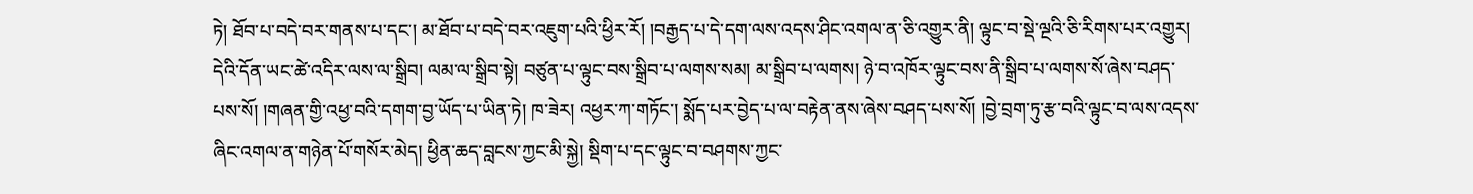ཏེ། ཐོབ་པ་བདེ་བར་གནས་པ་དང་། མ་ཐོབ་པ་བདེ་བར་འཇུག་པའི་ཕྱིར་རོ། །བརྒྱད་པ་དེ་དག་ལས་འདས་ཤིང་འགལ་ན་ཅི་འགྱུར་ནི། ལྟུང་བ་སྡེ་ལྔའི་ཅི་རིགས་པར་འགྱུར། དེའི་དོན་ཡང་ཚེ་འདིར་ལས་ལ་སྒྲིབ། ལམ་ལ་སྒྲིབ་སྟེ། བཙུན་པ་ལྟུང་བས་སྒྲིབ་པ་ལགས་སམ། མ་སྒྲིབ་པ་ལགས། ཉེ་བ་འཁོར་ལྟུང་བས་ནི་སྒྲིབ་པ་ལགས་སོ་ཞེས་བཤད་པས་སོ། །གཞན་གྱི་འཕྱ་བའི་དགག་བྱ་ཡོད་པ་ཡིན་ཏེ། ཁ་ཟེར། འཕྱར་ཀ་གཏོང་། སྨོད་པར་བྱེད་པ་ལ་བརྟེན་ནས་ཞེས་བཤད་པས་སོ། །བྱེ་བྲག་ཏུ་རྩ་བའི་ལྟུང་བ་ལས་འདས་ཞིང་འགལ་ན་གཉེན་པོ་གསོར་མེད། ཕྱིན་ཆད་བླངས་ཀྱང་མི་སྐྱེ། སྡིག་པ་དང་ལྟུང་བ་བཤགས་ཀྱང་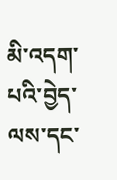མི་འདག་པའི་བྱེད་ལས་དང་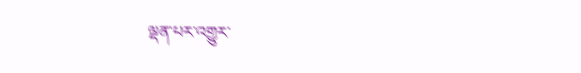ལྡན་པར་འགྱུར་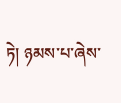ཏེ། ཉམས་པ་ཞེས་